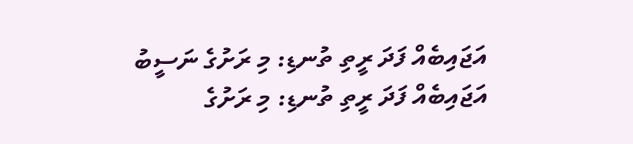އަޖައިބެއް ފަދަ ރީތި ތުނޑި: މި ރަށުގެ ނަސީބު
އަޖައިބެއް ފަދަ ރީތި ތުނޑި: މި ރަށުގެ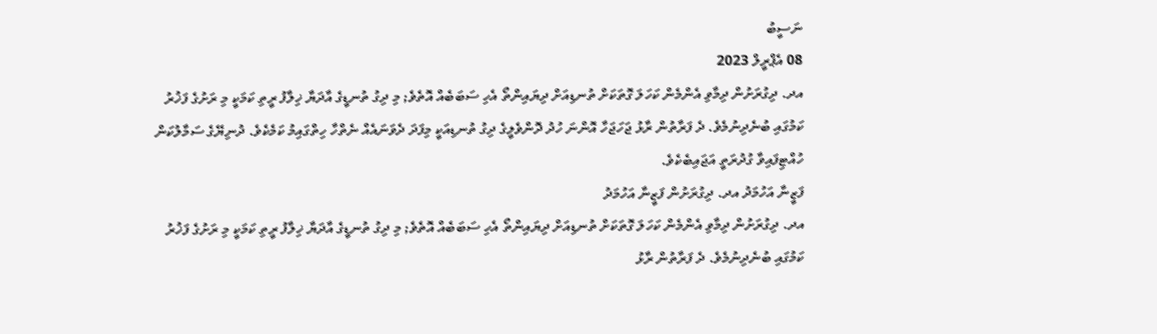ނަސީބު
08 އެޕްރީލް 2023
އދ. ދިގުރަށުން ދިމާވި އެންމެން ކަހަލަ ގޮތަކަށް ތުނޑިއަށް ދިޔައިންތޯ އެހި ސަބަބެއް އޮތެވެ; މި ދިގު ތުނޑީގެ އާދަޔާ ޚިލާފު ރީތި ކަމަކީ މި ރަށުގެ ފަޚުރު ކަމުގައި ބުނެދިނުމެވެ. ދެ ފަރާތުން ރާޅު ޖަހަޖަހާ އޮންނަ ހުދު ދޮންވެލީގެ ދިގު ތުނޑިއަކީ މިފަދަ ދެވަނައެއް ނެތްހާ ހިތްގައިމު ކަމެކެވެ. ދުނިޔޭގެ ސަމާލުކަން ހުއްޓިފައިވާ ގުދުރަތީ އަޖައިބެކެވެ.
ފަޒީނާ އަހުމަދު އދ. ދިގުރަށުން ފަޒީނާ އަހުމަދު
އދ. ދިގުރަށުން ދިމާވި އެންމެން ކަހަލަ ގޮތަކަށް ތުނޑިއަށް ދިޔައިންތޯ އެހި ސަބަބެއް އޮތެވެ; މި ދިގު ތުނޑީގެ އާދަޔާ ޚިލާފު ރީތި ކަމަކީ މި ރަށުގެ ފަޚުރު ކަމުގައި ބުނެދިނުމެވެ. ދެ ފަރާތުން ރާޅު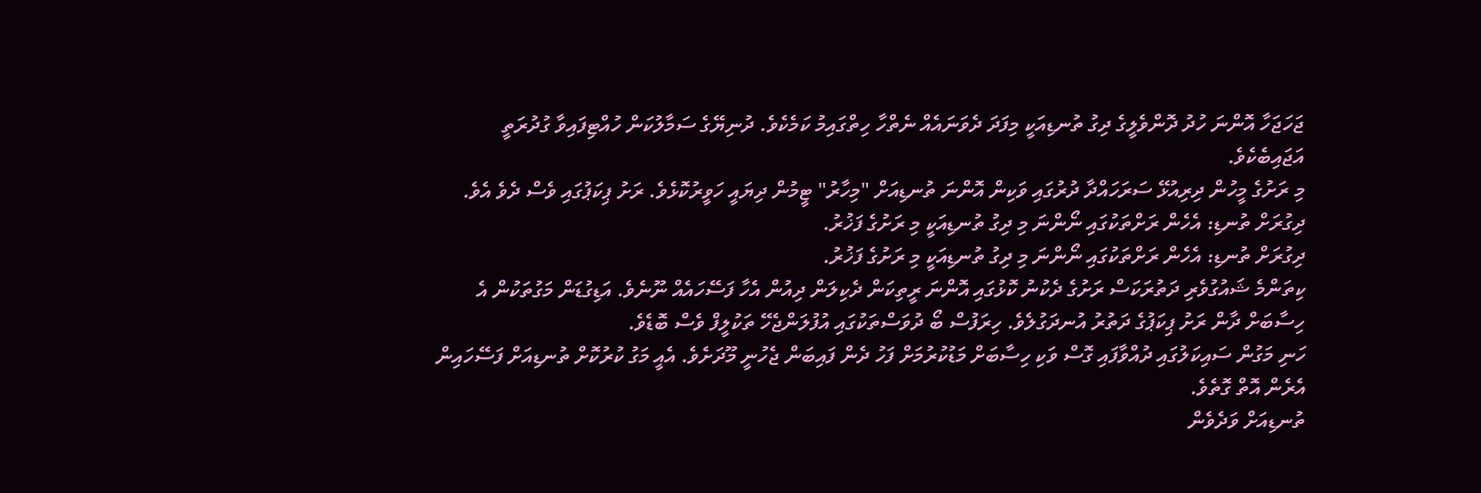ޖަހަޖަހާ އޮންނަ ހުދު ދޮންވެލީގެ ދިގު ތުނޑިއަކީ މިފަދަ ދެވަނައެއް ނެތްހާ ހިތްގައިމު ކަމެކެވެ. ދުނިޔޭގެ ސަމާލުކަން ހުއްޓިފައިވާ ގުދުރަތީ އަޖައިބެކެވެ.
މި ރަށުގެ މީހުން ދިރިއުޅޭ ސަރަހައްދާ ދުރުގައި ވަކިން އޮންނަ ތުނޑިއަށް "މިހާރު" ޓީމުން ދިޔައީ ހަވީރުކޮޅެވެ. ރަށު ޕިކަޕުގައި ވެސް ދެވެ އެވެ.
ދިގުރަށް ތުނޑި: އެހެން ރަށްތަކުގައި ނޯންނަ މި ދިގު ތުނޑިއަކީ މި ރަށުގެ ފަޚުރު.
ދިގުރަށް ތުނޑި: އެހެން ރަށްތަކުގައި ނޯންނަ މި ދިގު ތުނޑިއަކީ މި ރަށުގެ ފަޚުރު.
ކިތަންމެ ޝައުގުވެރި ދަތުރަކަސް ރަށުގެ ދެކުނު ކޮޅުގައި އޮންނަ ރީތިކަން ދެކިލަން ދިއުން އެހާ ފަސޭހައެއް ނޫނެވެ. އަޑިގުޑަން މަގުތަކުން އެ ހިސާބަށް ދާން ރަށު ޕިކަޕުގެ ދަތުރު އުނދަގުލެވެ. ހިރަފުސް ބޯ ދުވަސްތަކުގައި އުފުލަންޖެހޭ ތަކުލީފް ވެސް ބޮޑެވެ.
ހަނި މަގުން ސައިކަލުގައި ދުއްވާފައި ގޮސް ވަކި ހިސާބަށް މަޑުކުރުމަށް ފަހު ދެން ފައިބަން ޖެހުނީ މޫދަށެވެ. އެއީ މަގު ކުރުކޮށް ތުނޑިއަށް ފަސޭހައިން އެރެން އޮތް ގޮތެވެ.
ތުނޑިއަށް ވަދެވެން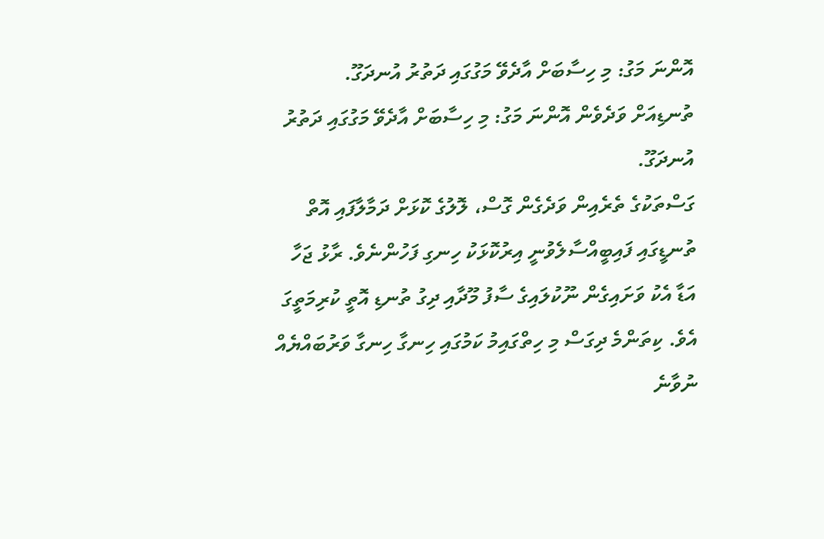އޮންނަ މަގު: މި ހިސާބަށް އާދެވޭ މަގުގައި ދަތުރު އުނދަގޫ.
ތުނޑިއަށް ވަދެވެން އޮންނަ މަގު: މި ހިސާބަށް އާދެވޭ މަގުގައި ދަތުރު އުނދަގޫ.
ގަސްތަކުގެ ތެރެއިން ވަދެގެން ގޮސް، ލޮލުގެ ކޮޅަށް ދަމާލާފައި އޮތް ތުނޑީގައި ފައިބީއްސާލެވުނީ އިރުކޮޅަކު ހިނގި ފަހުންނެވެ. ރާޅު ޖަހާ އަޑާ އެކު ވަށައިގެން ނޫކުލައިގެ ސާފު މޫދާއި ދިގު ތުނޑި އޮތީ ކުރިމަތީގަ އެވެ. ކިތަންމެ ދިގަސް މި ހިތްގައިމު ކަމުގައި ހިނގާ ހިނގާ ވަރުބައްޔެއް ނުވާނެ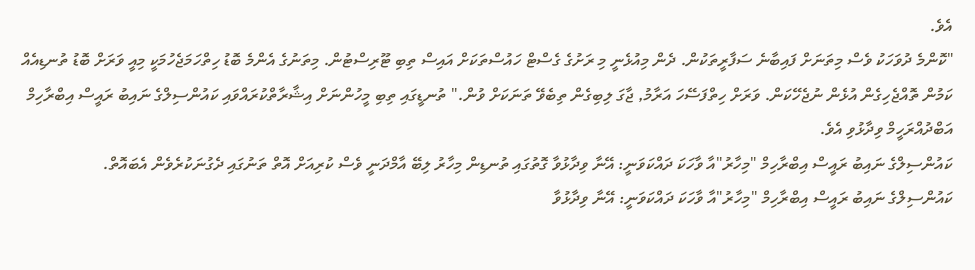އެވެ.
"ކޮންމެ ދުވަހަކު ވެސް މިތަނަށް ފައިބާނެ ސަފާރީތަކުން. ދެން މިއުޅެނީ މި ރަށުގެ ގެސްޓް ހައުސްތަކަށް އައިސް ތިބި ޓޫރިސްޓުން. މިތަނުގެ އެންމެ ބޮޑު ހިތްހަމަޖެހުމަކީ މިއީ ވަރަށް ބޮޑު ތުނޑިއެއް ކަމުން ތޮއްޖެހިގެން އުޅެން ނުޖެހޭކަން. ވަރަށް ހިތްފަސޭހަ އަރާމު, ޖާގަ ލިބިގެން ތިބެވޭ ތަނަކަށް ވުން." ތުނޑީގައި ތިބި މީހުންނަށް އިޝާރާތްކުރައްވައި ކައުންސިލްގެ ނައިބު ރައީސް އިބްރާހިމް އަބްދުއްރަހީމް ވިދާޅުވި އެވެ.
ކައުންސިލްގެ ނައިބު ރައީސް އިބްރާހިމް "މިހާރު"އާ ވާހަކަ ދައްކަވަނީ: އޭނާ ވިދާޅުވާ ގޮތުގައި ތުނޑިން މިހާރު ލިބޭ އާމްދަނީ ވެސް ކުރިއަށް އޮތް ތަނުގައި ދެގުނަކުރެވެން އެބައޮތް.
ކައުންސިލްގެ ނައިބު ރައީސް އިބްރާހިމް "މިހާރު"އާ ވާހަކަ ދައްކަވަނީ: އޭނާ ވިދާޅުވާ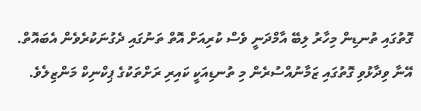ގޮތުގައި ތުނޑިން މިހާރު ލިބޭ އާމްދަނީ ވެސް ކުރިއަށް އޮތް ތަނުގައި ދެގުނަކުރެވެން އެބައޮތް.
އޭނާ ވިދާޅުވި ގޮތުގައި ޒަމާނުއްސުރެން މި ތުނޑިއަކީ ކައިރި ރަށްތަކުގެ ޕިކްނިކް މަންޒިލެވެ.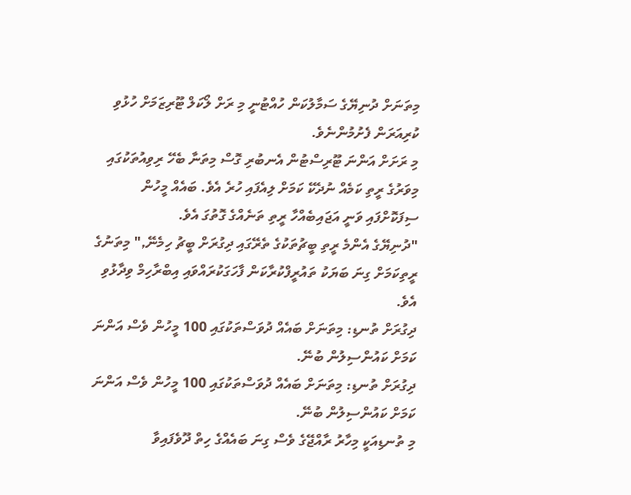މިތަނަށް ދުނިޔޭގެ ސަމާލުކަން ހުއްޓުނީ މި ރަށް ލޯކަލް ޓޫރިޒަމަށް ހުޅުވި ކުރިއަރަން ފެށުމުންނެވެ.
މި ރަށަށް އަންނަ ޓޫރިސްޓުން އެނބުރި ގޮސް މިތަނާ ބެހޭ ރިވިއުތަކުގައި މިވަރުގެ ރީތި ކަމެއް ނުދެކޭ ކަމަށް ލިއެފައި ހުރެ އެވެ. ބައެއް މީހުން ސިފަކޮށްފައި ވަނީ އަޖައިބެއްހާ ރީތި ތަނެއްގެ ގޮތުގަ އެވެ.
"ދުނިޔޭގެ އެންމެ ރީތި ބީޗުތަކުގެ ތެރޭގައި ދިގުރަށް ބީޗު ހިމެނޭ," މިތަނުގެ ރީތިކަމަށް ގިނަ ބަޔަކު ތައުރީފްކުރާކަން ފާހަގަކުރައްވައި އިބްރާހިމް ވިދާޅުވި އެވެ.
ދިގުރަށް ތުނޑި: މިތަނަށް ބައެއް ދުވަސްތަކުގައި 100 މީހުން ވެސް އަންނަ ކަމަށް ކައުންސިލުން ބުނޭ.
ދިގުރަށް ތުނޑި: މިތަނަށް ބައެއް ދުވަސްތަކުގައި 100 މީހުން ވެސް އަންނަ ކަމަށް ކައުންސިލުން ބުނޭ.
މި ތުނޑިއަކީ މިހާރު ރާއްޖޭގެ ވެސް ގިނަ ބައެއްގެ ހިތް ދޫވެފައިވާ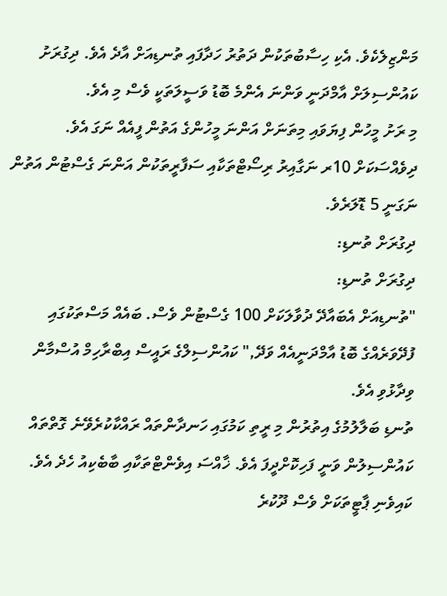މަންޒިލެކެވެ. އެކި ހިސާބުތަކުން ދަތުރު ހަދާފައި ތުނޑިއަށް އާދެ އެވެ. ދިގުރަށު ކައުންސިލަށް އާމްދަނީ ވަންނަ އެންމެ ބޮޑު ވަސީލަތަކީ ވެސް މި އެވެ.
މި ރަށު މީހުން ފިޔަވައި މިތަނަށް އަންނަ މީހުންގެ އަތުން ފީއެއް ނަގަ އެވެ. ދިވެއްސަކަށް 10ރ ނަގާއިރު ރިސޯޓްތަކާއި ސަފާރީތަކުން އަންނަ ގެސްޓުން އަތުން ނަގަނީ 5 ޑޮލަރެވެ.
ދިގުރަށް ތުނޑި:
ދިގުރަށް ތުނޑި:
"ތުނޑިއަށް އެބައާދޭ ދުވާލަކަށް 100 ގެސްޓުން ވެސް. ބައެއް މަސްތަކުގައި ފުދޭވަރެއްގެ ބޮޑު އާމްދަނީއެއް ވަދޭ," ކައުންސިލްގެ ރައީސް އިބްރާހިމް އުސްމާން ވިދާޅުވި އެވެ.
ތުނޑި ބަލާލުމުގެ އިތުރުން މި ރީތި ކަމުގައި ހަނދާންތައް ރައްކާކުރެވޭނެ ގޮތްތައް ކައުންސިލުން ވަނީ ފަހިކޮށްދީފަ އެވެ. ޚާއްސަ އިވެންޓްތަކާއި ބާބެކިއު ހެދެ އެވެ. ކައިވެނި ޕާޓީތަކަށް ވެސް ދޫކުރެ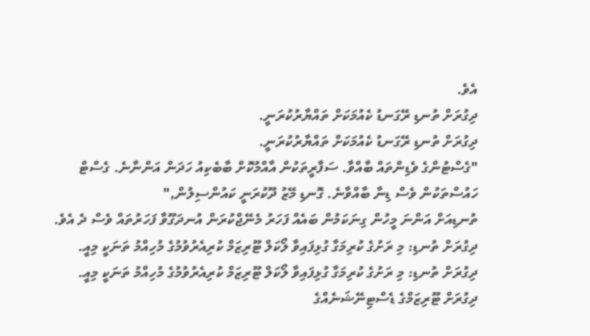އެވެ.
ދިގުރަށް ތުނޑި ރޭގަނޑު ކެއުމަކަށް ތައްޔާރުކުރަނީ.
ދިގުރަށް ތުނޑި ރޭގަނޑު ކެއުމަކަށް ތައްޔާރުކުރަނީ.
"ގެސްޓުންގެ ވެޑިންތައް ބާއްވާ. ސަފާރީތަކުން އާއްމުކޮށް ބާބެކިއު ހަދަން އަންނާނެ. ގެސްޓް ހައުސްތަކުން ވެސް ޑިނާ ބާއްވާނެ. ގޮނޑި މޭޒު ދޫކުރަނީ ކައުންސިލުން,"
ތުނޑިއަށް އަންނަ މީހުން ގިނަކަމުން ބައެއް ފަހަރު މެނޭޖްކުރަން އުނދަގޫވާ ފަހަރުތައް ވެސް ދެ އެވެ.
ދިގުރަށް ތުނޑި: މި ރަށުގެ ކުރިމަގާ ގުޅިފައިވާ ލޯކަލް ޓޫރިޒަމް ކުރިއެރުވުމުގެ މުހިއްމު ތަނަކީ މިއީ.
ދިގުރަށް ތުނޑި: މި ރަށުގެ ކުރިމަގާ ގުޅިފައިވާ ލޯކަލް ޓޫރިޒަމް ކުރިއެރުވުމުގެ މުހިއްމު ތަނަކީ މިއީ.
ދިގުރަށް ޓޫރިޒަމްގެ ޑެސްޓިނޭޝަނެއްގެ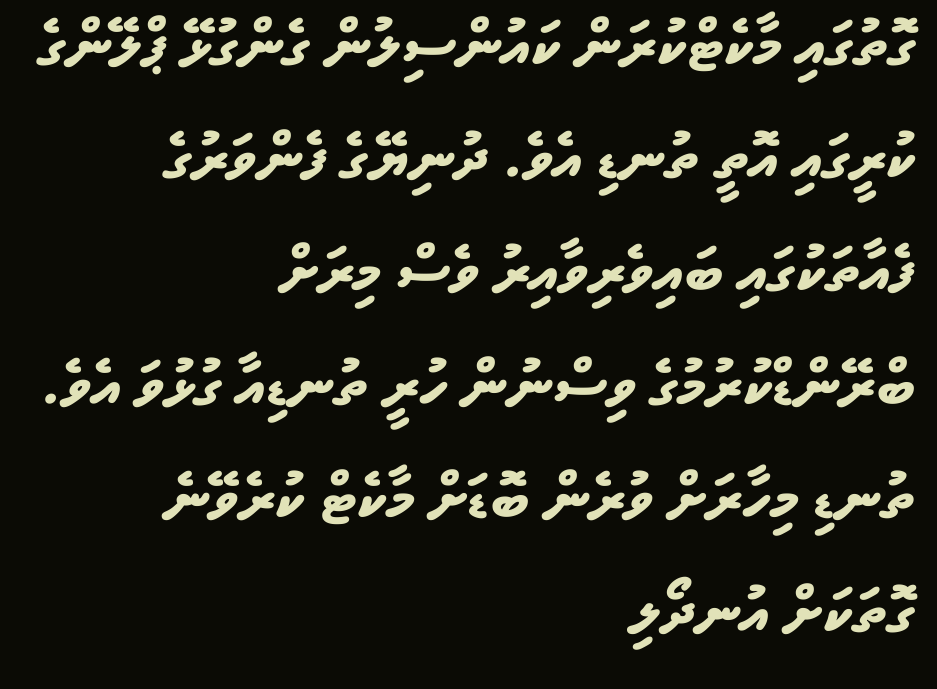ގޮތުގައި މާކެޓްކުރަން ކައުންސިލުން ގެންގުޅޭ ޕްލޭންގެ ކުރީގައި އޮތީ ތުނޑި އެވެ. ދުނިޔޭގެ ފެންވަރުގެ ފެއާތަކުގައި ބައިވެރިވާއިރު ވެސް މިރަށް ބްރޭންޑްކުރުމުގެ ވިސްނުން ހުރީ ތުނޑިއާ ގުޅުވަ އެވެ.
ތުނޑި މިހާރަށް ވުރެން ބޮޑަށް މާކެޓް ކުރެވޭނެ ގޮތަކަށް އުނދޯލި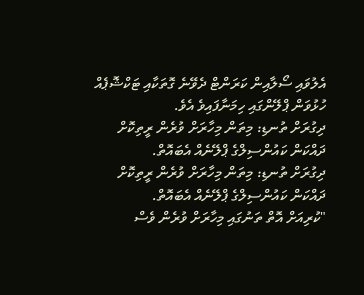އެލުވައި ސޯލާއިން ކަރަންޓް ދެވޭނެ ގޮތަކާއި ޓަކްޝޮޕެއް ހުޅުވަން ޕްލޭންގައި ހިމަނާފައިވެ އެވެ.
ދިގުރަށް ތުނޑި: މިތަން މިހާރަށް ވުރެން ރީތިކޮށް ދައްކަން ކައުންސިލްގެ ޕްލޭނެއް އެބައޮތް.
ދިގުރަށް ތުނޑި: މިތަން މިހާރަށް ވުރެން ރީތިކޮށް ދައްކަން ކައުންސިލްގެ ޕްލޭނެއް އެބައޮތް.
"ކުރިއަށް އޮތް ތަނުގައި މިހާރަށް ވުރެން ވެސް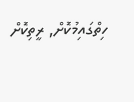ހިތްގައިމުކޮށް, ރީތިކޮށް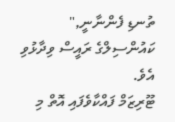ތުނޑި ފެންނާނީ," ކައުންސިލްގެ ރައީސް ވިދާޅުވި އެވެ.
ޓޫރިޒަމް ފައްކާވެފައި އޮތް މި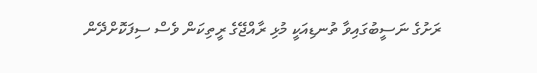ރަށުގެ ނަސީބުގައިވާ ތުނޑިއަކީ މުޅި ރާއްޖޭގެ ރީތިކަން ވެސް ސިފަކޮށްދޭން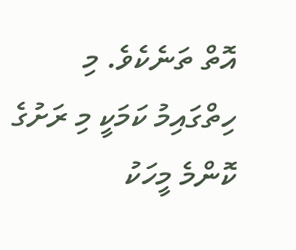އޮތް ތަނެކެވެ. މި ހިތްގައިމު ކަމަކީ މި ރަށުގެ ކޮންމެ މީހަކު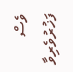ވެސް ފަޚުރުވެރިވާ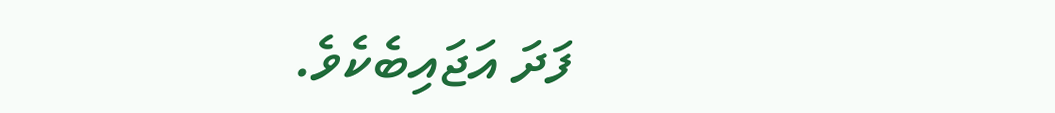ފަދަ އަޖައިބެކެވެ.